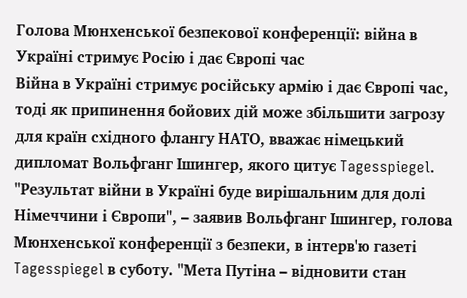Голова Мюнхенської безпекової конференції: війна в Україні стримує Росію і дає Європі час
Війна в Україні стримує російську армію і дає Європі час, тоді як припинення бойових дій може збільшити загрозу для країн східного флангу НАТО, вважає німецький дипломат Вольфганг Ішингер, якого цитує Tagesspiegel.
"Результат війни в Україні буде вирішальним для долі Німеччини і Європи", – заявив Вольфганг Ішингер, голова Мюнхенської конференції з безпеки, в інтерв'ю газеті Tagesspiegel в суботу. "Мета Путіна – відновити стан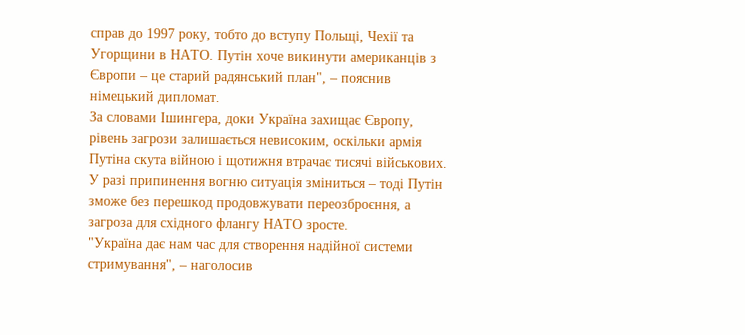справ до 1997 року, тобто до вступу Польщі, Чехії та Угорщини в НАТО. Путін хоче викинути американців з Європи – це старий радянський план", – пояснив німецький дипломат.
За словами Ішингера, доки Україна захищає Європу, рівень загрози залишається невисоким, оскільки армія Путіна скута війною і щотижня втрачає тисячі військових. У разі припинення вогню ситуація зміниться – тоді Путін зможе без перешкод продовжувати переозброєння, а загроза для східного флангу НАТО зросте.
"Україна дає нам час для створення надійної системи стримування", – наголосив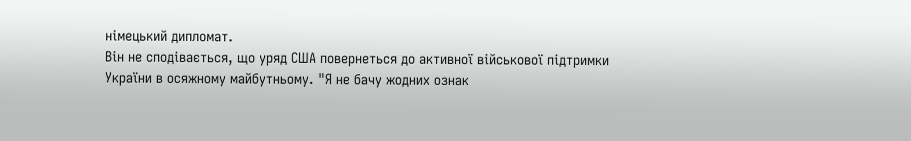німецький дипломат.
Він не сподівається, що уряд США повернеться до активної військової підтримки України в осяжному майбутньому. "Я не бачу жодних ознак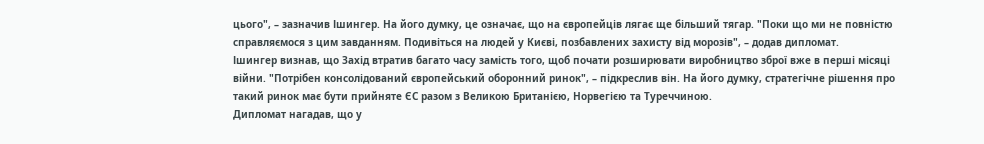цього", – зазначив Ішингер. На його думку, це означає, що на європейців лягає ще більший тягар. "Поки що ми не повністю справляємося з цим завданням. Подивіться на людей у Києві, позбавлених захисту від морозів", – додав дипломат.
Ішингер визнав, що Захід втратив багато часу замість того, щоб почати розширювати виробництво зброї вже в перші місяці війни. "Потрібен консолідований європейський оборонний ринок", – підкреслив він. На його думку, стратегічне рішення про такий ринок має бути прийняте ЄС разом з Великою Британією, Норвегією та Туреччиною.
Дипломат нагадав, що у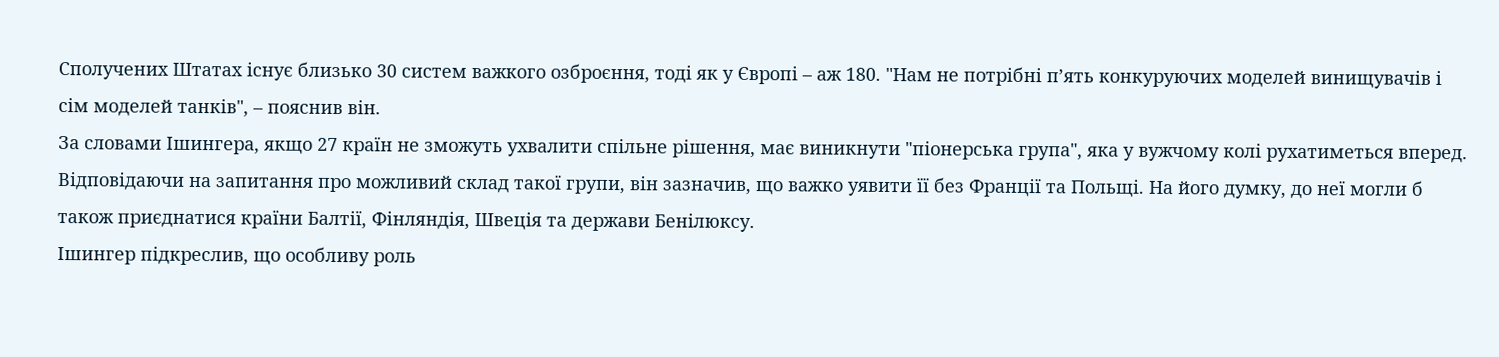Сполучених Штатах існує близько 30 систем важкого озброєння, тоді як у Європі – аж 180. "Нам не потрібні п’ять конкуруючих моделей винищувачів і сім моделей танків", – пояснив він.
За словами Ішингера, якщо 27 країн не зможуть ухвалити спільне рішення, має виникнути "піонерська група", яка у вужчому колі рухатиметься вперед. Відповідаючи на запитання про можливий склад такої групи, він зазначив, що важко уявити її без Франції та Польщі. На його думку, до неї могли б також приєднатися країни Балтії, Фінляндія, Швеція та держави Бенілюксу.
Ішингер підкреслив, що особливу роль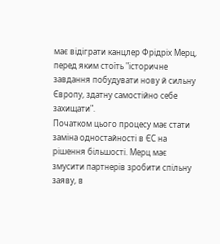має відіграти канцлер Фрідріх Мерц, перед яким стоїть "історичне завдання побудувати нову й сильну Європу, здатну самостійно себе захищати".
Початком цього процесу має стати заміна одностайності в ЄС на рішення більшості. Мерц має змусити партнерів зробити спільну заяву, в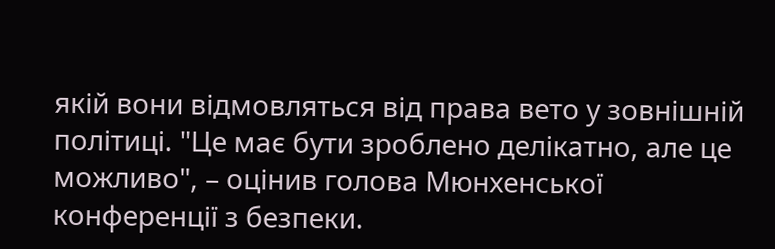якій вони відмовляться від права вето у зовнішній політиці. "Це має бути зроблено делікатно, але це можливо", – оцінив голова Мюнхенської конференції з безпеки.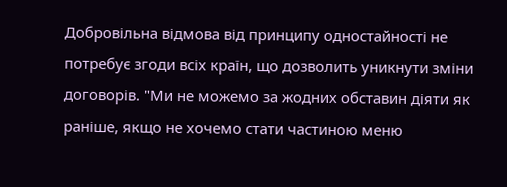Добровільна відмова від принципу одностайності не потребує згоди всіх країн, що дозволить уникнути зміни договорів. "Ми не можемо за жодних обставин діяти як раніше, якщо не хочемо стати частиною меню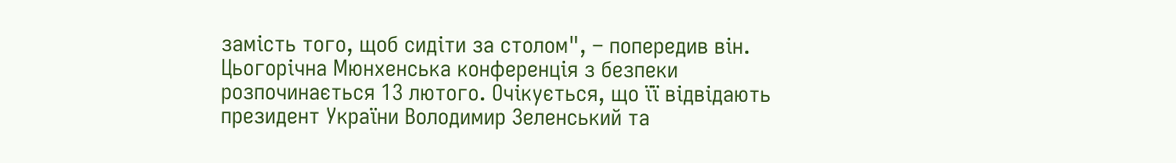замість того, щоб сидіти за столом", – попередив він.
Цьогорічна Мюнхенська конференція з безпеки розпочинається 13 лютого. Очікується, що її відвідають президент України Володимир Зеленський та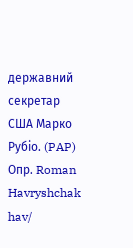державний секретар США Марко Рубіо. (PAP)
Опр. Roman Havryshchak
hav/